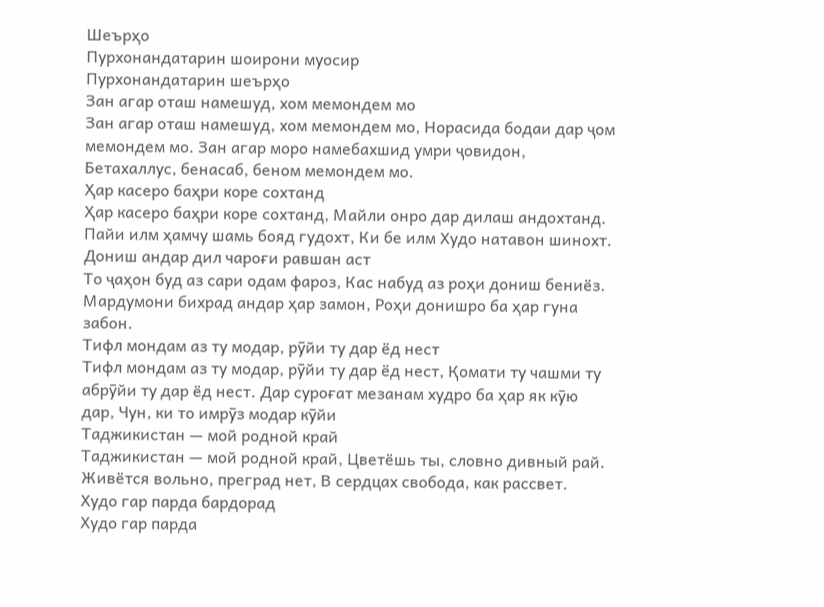Шеърҳо
Пурхонандатарин шоирони муосир
Пурхонандатарин шеърҳо
Зан агар оташ намешуд, хом мемондем мо
Зан агар оташ намешуд, хом мемондем мо, Норасида бодаи дар ҷом мемондем мо. Зан агар моро намебахшид умри ҷовидон, Бетахаллус, бенасаб, беном мемондем мо.
Ҳар касеро баҳри коре сохтанд
Ҳар касеро баҳри коре сохтанд, Майли онро дар дилаш андохтанд. Пайи илм ҳамчу шамь бояд гудохт, Ки бе илм Худо натавон шинохт.
Дониш андар дил чароғи равшан аст
То ҷаҳон буд аз сари одам фароз, Кас набуд аз роҳи дониш бениёз. Мардумони бихрад андар ҳар замон, Роҳи донишро ба ҳар гуна забон.
Тифл мондам аз ту модар, рӯйи ту дар ёд нест
Тифл мондам аз ту модар, рӯйи ту дар ёд нест, Қомати ту чашми ту абрӯйи ту дар ёд нест. Дар суроғат мезанам худро ба ҳар як кӯю дар, Чун, ки то имрӯз модар кӯйи
Таджикистан — мой родной край
Таджикистан — мой родной край, Цветёшь ты, словно дивный рай. Живётся вольно, преград нет, В сердцах свобода, как рассвет.
Худо гар парда бардорад
Худо гар парда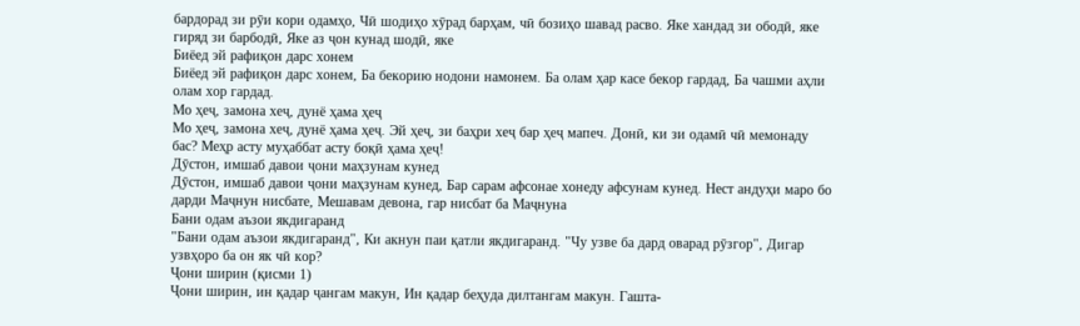бардорад зи рӯи кори одамҳо, Чӣ шодиҳо хӯрад барҳам, чӣ бозиҳо шавад расво. Яке хандад зи ободӣ, яке гиряд зи барбодӣ, Яке аз ҷон кунад шодӣ, яке
Биёед эй рафиқон дарс хонем
Биёед эй рафиқон дарс хонем, Ба бекорию нодони намонем. Ба олам ҳар касе бекор гардад, Ба чашми аҳли олам хор гардад.
Мо ҳеҷ, замона хеҷ, дунё ҳама ҳеҷ
Мо ҳеҷ, замона хеҷ, дунё ҳама ҳеҷ. Эй ҳеҷ, зи баҳри хеҷ бар ҳеҷ мапеч. Донӣ, ки зи одамӣ чӣ мемонаду бас? Меҳр асту муҳаббат асту боқӣ ҳама ҳеҷ!
Дӯстон, имшаб давои ҷони маҳзунам кунед
Дӯстон, имшаб давои ҷони маҳзунам кунед, Бар сарам афсонае хонеду афсунам кунед. Нест андуҳи маро бо дарди Маҷнун нисбате, Мешавам девона, гар нисбат ба Маҷнуна
Бани одам аъзои якдигаранд
"Бани одам аъзои якдигаранд", Ки акнун паи қатли якдигаранд. "Чу узве ба дард оварад рӯзгор", Дигар узвҳоро ба он як чӣ кор?
Ҷони ширин (қисми 1)
Ҷони ширин, ин қадар ҷангам макун, Ин қадар беҳуда дилтангам макун. Гашта-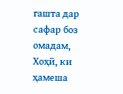гашта дар сафар боз омадам,
Хоҳӣ, ки ҳамеша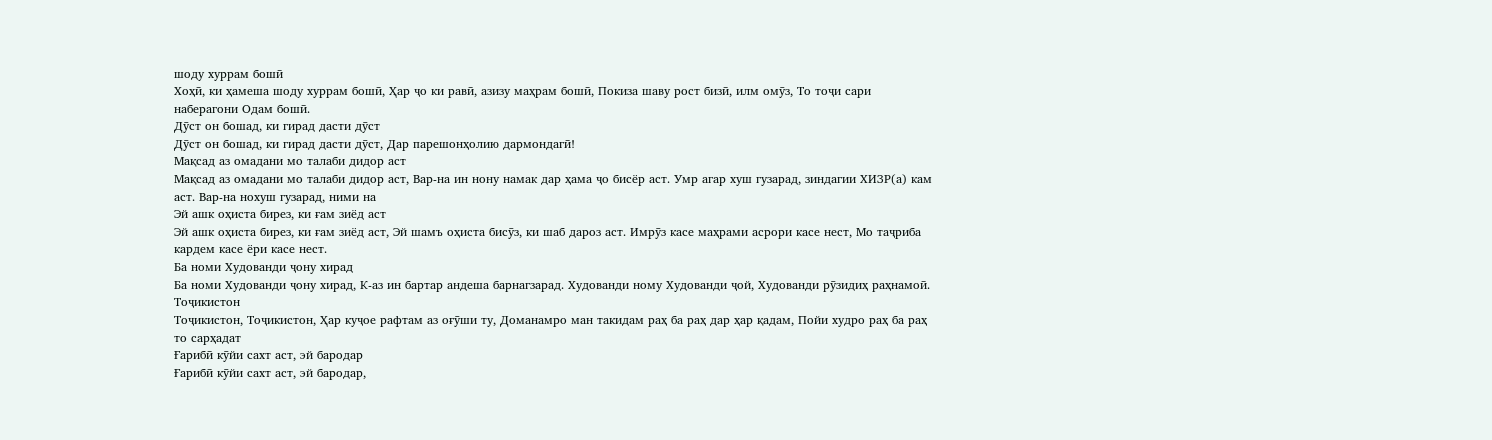шоду хуррам бошӣ
Хоҳӣ, ки ҳамеша шоду хуррам бошӣ, Ҳар ҷо ки равӣ, азизу маҳрам бошӣ, Покиза шаву рост бизӣ, илм омӯз, То тоҷи сари наберагони Одам бошӣ.
Дӯст он бошад, ки гирад дасти дӯст
Дӯст он бошад, ки гирад дасти дӯст, Дар парешонҳолию дармондагӣ!
Мақсад аз омадани мо талаби дидор аст
Мақсад аз омадани мо талаби дидор аст, Вар-на ин нону намак дар ҳама ҷо бисёр аст. Умр агар хуш гузарад, зиндагии ХИЗР(а) кам аст. Вар-на нохуш гузарад, ними на
Эй ашк оҳиста бирез, ки ғам зиёд аст
Эй ашк оҳиста бирез, ки ғам зиёд аст, Эй шамъ оҳиста бисӯз, ки шаб дароз аст. Имрӯз касе маҳрами асрори касе нест, Мо таҷриба кардем касе ёри касе нест.
Ба номи Худованди ҷону хирад
Ба номи Худованди ҷону хирад, К-аз ин бартар андеша барнагзарад. Худованди ному Худованди ҷой, Худованди рӯзидиҳ раҳнамоӣ.
Тоҷикистон
Тоҷикистон, Тоҷикистон, Ҳар куҷое рафтам аз оғӯши ту, Доманамро ман такидам раҳ ба раҳ дар ҳар қадам, Пойи худро раҳ ба раҳ то сарҳадат
Ғарибӣ кӯйи сахт аст, эй бародар
Ғарибӣ кӯйи сахт аст, эй бародар,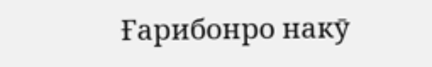Ғарибонро накӯ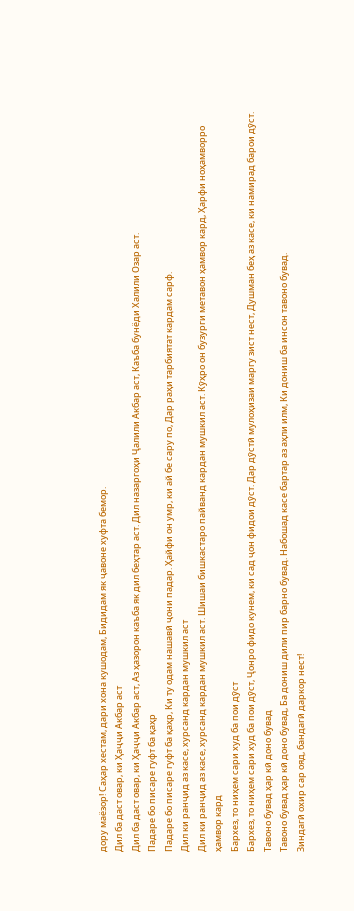дору маёзор! Саҳар хестам, дари хона кушодам, Бидидам як ҷавоне хуфта бемор.
Дил ба даст овар, ки Ҳаҷҷи Акбар аст
Дил ба даст овар, ки Ҳаҷҷи Акбар аст, Аз ҳазорон каъба як дил беҳтар аст. Дил назаргоҳи Ҷалили Акбар аст, Каъба бунёди Халили Озар аст.
Падаре бо писаре гуфт ба қаҳр
Падаре бо писаре гуфт ба қаҳр, Ки ту одам нашавӣ ҷони падар. Ҳайфи он умр, ки ай бе сару по, Дар раҳи тарбиятат кардам сарф.
Дил ки ранҷид аз касе, хурсанд кардан мушкил аст
Дил ки ранҷид аз касе, хурсанд кардан мушкил аст. Шишаи бишкастаро пайванд кардан мушкил аст. Кӯҳро он бузурги метавон ҳамвор кард, Ҳарфи ноҳамворро ҳамвор кард
Бархез, то ниҳем сари худ ба пои дӯст
Бархез, то ниҳем сари худ ба пои дӯст, Ҷонро фидо кунем, ки сад ҷон фидои дӯст. Дар дӯстӣ мулоҳизаи маргу зист нест, Душман беҳ аз касе, ки намирад барои дӯст.
Тавоно бувад ҳар кӣ доно бувад
Тавоно бувад ҳар кӣ доно бувад, Ба дониш дили пир барно бувад. Набошад касе бартар аз аҳли илм, Ки дониш ба инсон тавоно бувад.
Зиндагӣ охир сар ояд, бандагӣ даркор нест!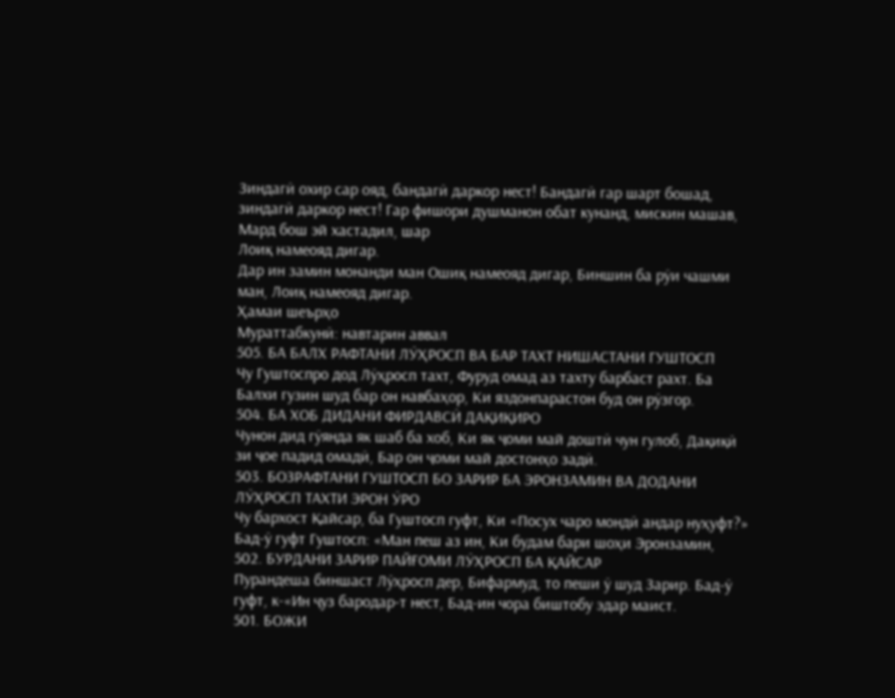Зиндагӣ охир сар ояд, бандагӣ даркор нест! Бандагӣ гар шарт бошад, зиндагӣ даркор нест! Гар фишори душманон обат кунанд, мискин машав, Мард бош эй хастадил, шар
Лоиқ намеояд дигар.
Дар ин замин монанди ман Ошиқ намеояд дигар, Биншин ба рӯи чашми ман, Лоиқ намеояд дигар.
Ҳамаи шеърҳо
Мураттабкунӣ: навтарин аввал
505. БА БАЛХ РАФТАНИ ЛӮҲРОСП ВА БАР ТАХТ НИШАСТАНИ ГУШТОСП
Чу Гуштоспро дод Лӯҳросп тахт, Фуруд омад аз тахту барбаст рахт. Ба Балхи гузин шуд бар он навбаҳор, Ки яздонпарастон буд он рӯзгор.
504. БА ХОБ ДИДАНИ ФИРДАВСӢ ДАҚИҚИРО
Чунон дид гӯянда як шаб ба хоб, Ки як ҷоми май доштӣ чун гулоб, Дақиқӣ зи ҷое падид омадӣ, Бар он ҷоми май достонҳо задӣ.
503. БОЗРАФТАНИ ГУШТОСП БО ЗАРИР БА ЭРОНЗАМИН ВА ДОДАНИ ЛӮҲРОСП ТАХТИ ЭРОН ӮРО
Чу бархост Қайсар, ба Гуштосп гуфт, Ки «Посух чаро мондӣ андар нуҳуфт?» Бад-ӯ гуфт Гуштосп: «Ман пеш аз ин, Ки будам бари шоҳи Эронзамин,
502. БУРДАНИ ЗАРИР ПАЙҒОМИ ЛӮҲРОСП БА ҚАЙСАР
Пурандеша биншаст Лӯҳросп дер, Бифармуд, то пеши ӯ шуд Зарир. Бад-ӯ гуфт, к-«Ин ҷуз бародар-т нест, Бад-ин чора биштобу эдар маист.
501. БОЖИ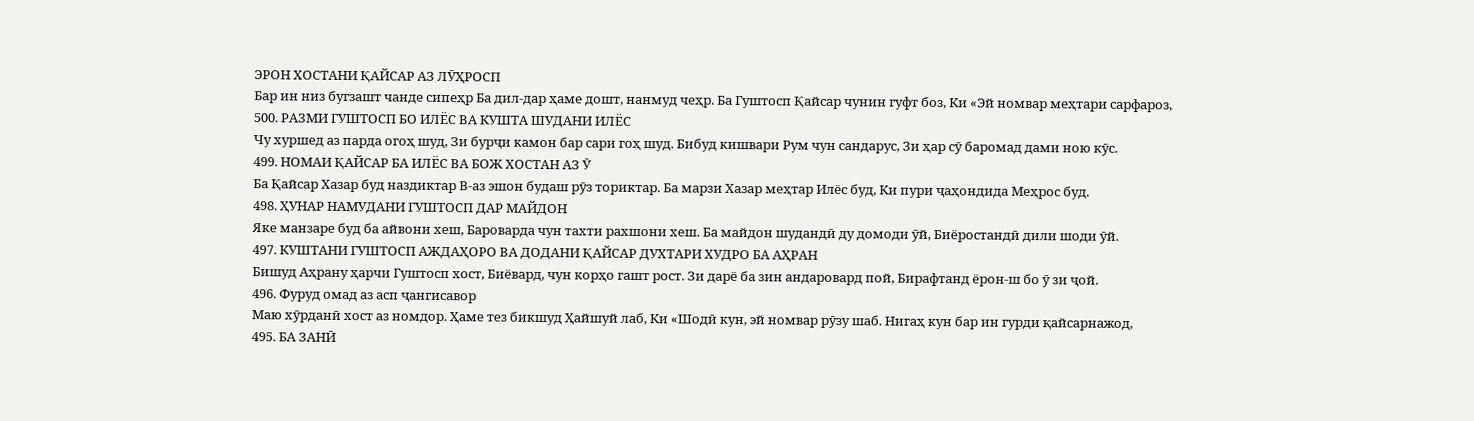ЭРОН ХОСТАНИ ҚАЙСАР АЗ ЛӮҲРОСП
Бар ин низ бугзашт чанде сипеҳр Ба дил-дар ҳаме дошт, нанмуд чеҳр. Ба Гуштосп Қайсар чунин гуфт боз, Ки «Эй номвар меҳтари сарфароз,
500. РАЗМИ ГУШТОСП БО ИЛЁС ВА КУШТА ШУДАНИ ИЛЁС
Чу хуршед аз парда огоҳ шуд, Зи бурҷи камон бар сари гоҳ шуд. Бибуд кишвари Рум чун сандарус, Зи ҳар сӯ баромад дами ною кӯс.
499. НОМАИ ҚАЙСАР БА ИЛЁС ВА БОЖ ХОСТАН АЗ Ӯ
Ба Қайсар Хазар буд наздиктар В-аз эшон будаш рӯз ториктар. Ба марзи Хазар меҳтар Илёс буд, Ки пури ҷаҳондида Меҳрос буд.
498. ҲУНАР НАМУДАНИ ГУШТОСП ДАР МАЙДОН
Яке манзаре буд ба айвони хеш, Бароварда чун тахти рахшони хеш. Ба майдон шудандӣ ду домоди ӯй, Биёростандӣ дили шоди ӯй.
497. КУШТАНИ ГУШТОСП АЖДАҲОРО ВА ДОДАНИ ҚАЙСАР ДУХТАРИ ХУДРО БА АҲРАН
Бишуд Аҳрану ҳарчи Гуштосп хост, Биёвард, чун корҳо гашт рост. Зи дарё ба зин андаровард пой, Бирафтанд ёрон-ш бо ӯ зи ҷой.
496. Фуруд омад аз асп ҷангисавор
Маю хӯрданӣ хост аз номдор. Ҳаме тез бикшуд Ҳайшуй лаб, Ки «Шодӣ кун, эй номвар рӯзу шаб. Нигаҳ кун бар ин гурди қайсарнажод,
495. БА ЗАНӢ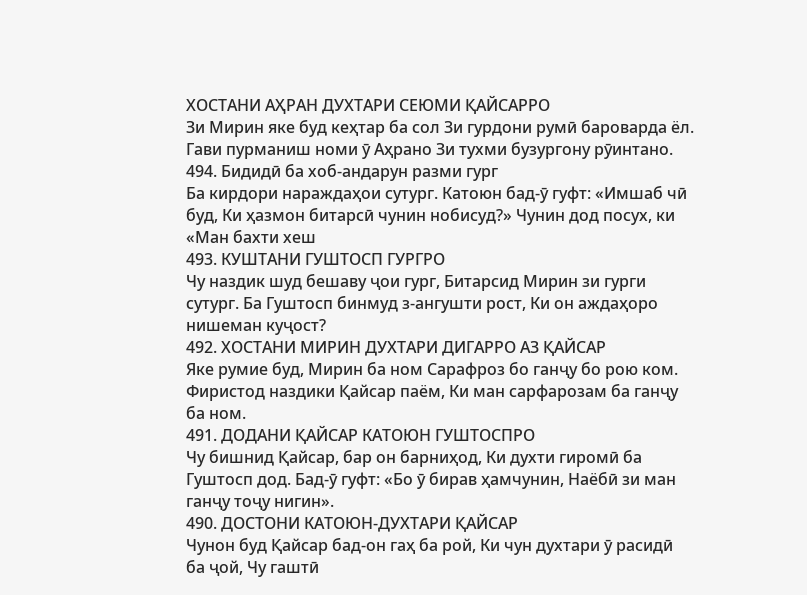ХОСТАНИ АҲРАН ДУХТАРИ СЕЮМИ ҚАЙСАРРО
Зи Мирин яке буд кеҳтар ба сол Зи гурдони румӣ бароварда ёл. Гави пурманиш номи ӯ Аҳрано Зи тухми бузургону рӯинтано.
494. Бидидӣ ба хоб-андарун разми гург
Ба кирдори нараждаҳои сутург. Катоюн бад-ӯ гуфт: «Имшаб чӣ буд, Ки ҳазмон битарсӣ чунин нобисуд?» Чунин дод посух, ки «Ман бахти хеш
493. КУШТАНИ ГУШТОСП ГУРГРО
Чу наздик шуд бешаву ҷои гург, Битарсид Мирин зи гурги сутург. Ба Гуштосп бинмуд з-ангушти рост, Ки он аждаҳоро нишеман куҷост?
492. ХОСТАНИ МИРИН ДУХТАРИ ДИГАРРО АЗ ҚАЙСАР
Яке румие буд, Мирин ба ном Сарафроз бо ганҷу бо рою ком. Фиристод наздики Қайсар паём, Ки ман сарфарозам ба ганҷу ба ном.
491. ДОДАНИ ҚАЙСАР КАТОЮН ГУШТОСПРО
Чу бишнид Қайсар, бар он барниҳод, Ки духти гиромӣ ба Гуштосп дод. Бад-ӯ гуфт: «Бо ӯ бирав ҳамчунин, Наёбӣ зи ман ганҷу тоҷу нигин».
490. ДОСТОНИ КАТОЮН-ДУХТАРИ ҚАЙСАР
Чунон буд Қайсар бад-он гаҳ ба рой, Ки чун духтари ӯ расидӣ ба ҷой, Чу гаштӣ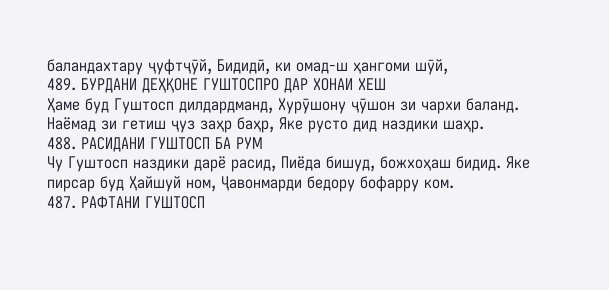баландахтару ҷуфтҷӯй, Бидидӣ, ки омад-ш ҳангоми шӯй,
489. БУРДАНИ ДЕҲҚОНЕ ГУШТОСПРО ДАР ХОНАИ ХЕШ
Ҳаме буд Гуштосп дилдардманд, Хурӯшону ҷӯшон зи чархи баланд. Наёмад зи гетиш ҷуз заҳр баҳр, Яке русто дид наздики шаҳр.
488. РАСИДАНИ ГУШТОСП БА РУМ
Чу Гуштосп наздики дарё расид, Пиёда бишуд, божхоҳаш бидид. Яке пирсар буд Ҳайшуй ном, Ҷавонмарди бедору бофарру ком.
487. РАФТАНИ ГУШТОСП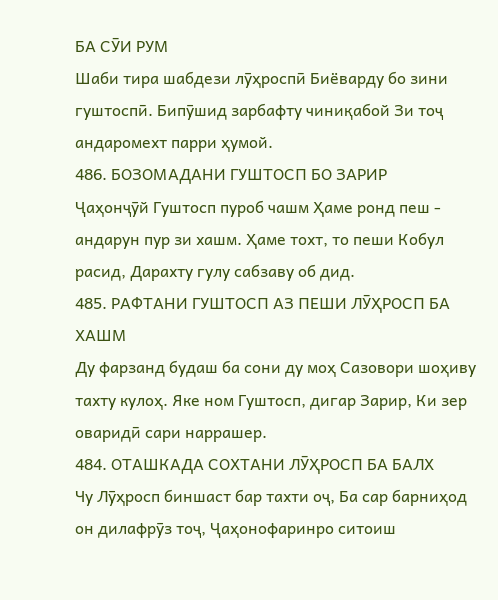БА СӮИ РУМ
Шаби тира шабдези лӯҳроспӣ Биёварду бо зини гуштоспӣ. Бипӯшид зарбафту чиниқабой Зи тоҷ андаромехт парри ҳумой.
486. БОЗОМАДАНИ ГУШТОСП БО ЗАРИР
Ҷаҳонҷӯй Гуштосп пуроб чашм Ҳаме ронд пеш - андарун пур зи хашм. Ҳаме тохт, то пеши Кобул расид, Дарахту гулу сабзаву об дид.
485. РАФТАНИ ГУШТОСП АЗ ПЕШИ ЛӮҲРОСП БА ХАШМ
Ду фарзанд будаш ба сони ду моҳ Сазовори шоҳиву тахту кулоҳ. Яке ном Гуштосп, дигар Зарир, Ки зер оваридӣ сари наррашер.
484. ОТАШКАДА СОХТАНИ ЛӮҲРОСП БА БАЛХ
Чу Лӯҳросп биншаст бар тахти оҷ, Ба сар барниҳод он дилафрӯз тоҷ, Ҷаҳонофаринро ситоиш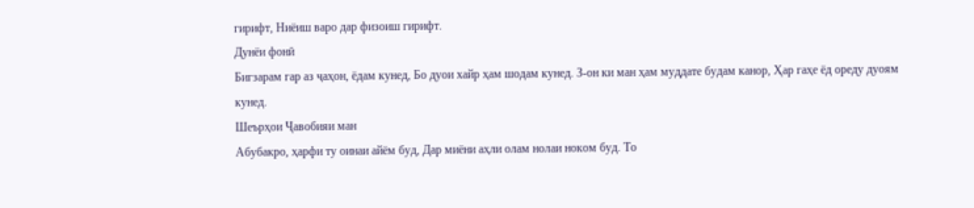гирифт, Ниёиш варо дар физоиш гирифт.
Дунёи фонӣ
Бигзарам гар аз ҷаҳон, ёдам кунед, Бо дуои хайр ҳам шодам кунед. З-он ки ман ҳам муддате будам канор, Ҳар гаҳе ёд ореду дуоям кунед.
Шеърҳои Ҷавобияи ман
Абубакро, ҳарфи ту оинаи айём буд, Дар миёни аҳли олам нолаи ноком буд. То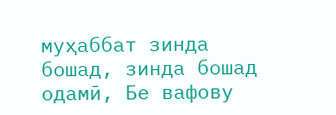муҳаббат зинда бошад, зинда бошад одамӣ, Бе вафову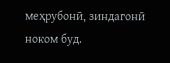меҳрубонӣ, зиндагонӣ ноком буд.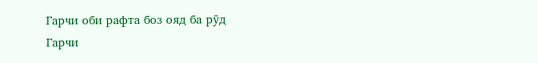Гарчи оби рафта боз ояд ба рӯд
Гарчи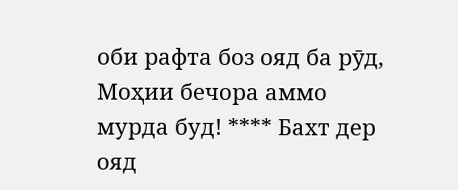оби рафта боз ояд ба рӯд, Моҳии бечора аммо мурда буд! **** Бахт дер ояд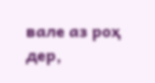вале аз роҳ дер,